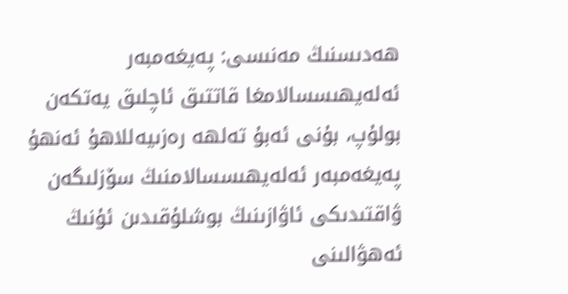ھەدىسنىڭ مەنىسى: پەيغەمبەر ئەلەيھىسسالامغا قاتتىق ئاچلىق يەتكەن بولۇپ، بۇنى ئەبۇ تەلھە رەزىيەللاھۇ ئەنھۇ پەيغەمبەر ئەلەيھىسسالامنىڭ سۆزلىگەن ۋاقتىدىكى ئاۋازىنىڭ بوشلۇقىدىن ئۇنىڭ ئەھۋالىنى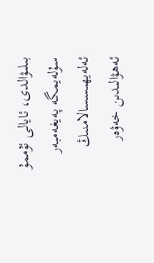بىلىۋالدى، ئايالى ئۇممۇ سۇلەيمگە پەيغەمبەر ئەلەيھىسسالامنىڭ ئەھۋالىدىن خەۋەر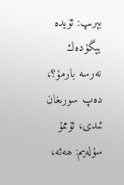بېرىپ: ئۆيدە يېگۈدەك نەرسە بارمۇ؟، دەپ سورىغان ئىدى، ئۇممۇ سۇلەيم: ھەئە،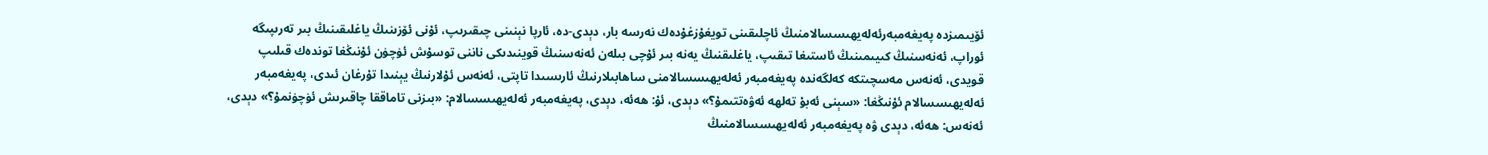ئۆيىمىزدە پەيغەمبەرئەلەيھىسسالامنىڭ ئاچلىقىنى تويغۇزغۇدەك نەرسە بار، دېدى-دە، ئارپا نېنىنى چىقىرىپ، ئۇنى ئۆزىنىڭ ياغلىقىنىڭ بىر تەرىپىگە ئوراپ، ئەنەسنىڭ كىيىمىنىڭ ئاستىغا تىقىپ، ياغلىقنىڭ يەنە بىر ئۇچى بىلەن ئەنەسنىڭ قوينىدىكى ناننى توسۇش ئۈچۈن ئۇنىڭغا توندەك قىلىپ قويدى، ئەنەس مەسچىتكە كەلگەندە پەيغەمبەر ئەلەيھىسسالامنى ساھابىلارنىڭ ئارىسىدا تاپتى، ئەنەس ئۇلارنىڭ يېنىدا تۇرغان ئىدى، پەيغەمبەر ئەلەيھىسسالام ئۇنىڭغا: «سېنى ئەبۇ تەلھە ئەۋەتتىمۇ؟» دېدى، ئۇ: ھەئە، دېدى، پەيغەمبەر ئەلەيھىسسالام: «بىزنى تاماققا چاقىرىش ئۈچۈنمۇ؟» دېدى، ئەنەس: ھەئە، دېدى ۋە پەيغەمبەر ئەلەيھىسسالامنىڭ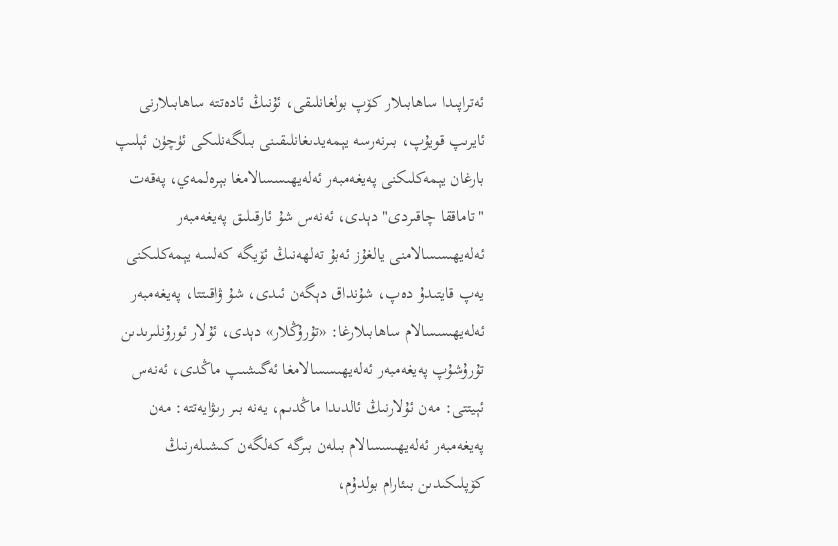ئەتراپىدا ساھابىلار كۆپ بولغانلىقى، ئۇنىڭ ئادەتتە ساھابىلارنى ئايرىپ قويۇپ، بىرنەرسە يېمەيدىغانلىقىنى بىلگەنلىكى ئۈچۈن ئېلىپ بارغان يېمەكلىكنى پەيغەمبەر ئەلەيھىسسالامغا بېرەلمەي، پەقەت "تاماققا چاقىردى" دېدى، ئەنەس شۇ ئارقىلىق پەيغەمبەر ئەلەيھىسسالامنى يالغۇز ئەبۇ تەلھەنىڭ ئۆيگە كەلسە يېمەكلىكنى يەپ قايتىدۇ دەپ، شۇنداق دېگەن ئىدى، شۇ ۋاقىتتا، پەيغەمبەر ئەلەيھىسسالام ساھابىلارغا: «تۇرۇڭلار» دېدى، ئۇلار ئورۇنلىرىدىن تۇرۇشۇپ پەيغەمبەر ئەلەيھىسسالامغا ئەگىشىپ ماڭدى، ئەنەس ئېيتتى: مەن ئۇلارنىڭ ئالدىدا ماڭدىم، يەنە بىر رىۋايەتتە: مەن پەيغەمبەر ئەلەيھىسسالام بىلەن بىرگە كەلگەن كىشىلەرنىڭ كۆپلىكىدىن بىئارام بولدۇم،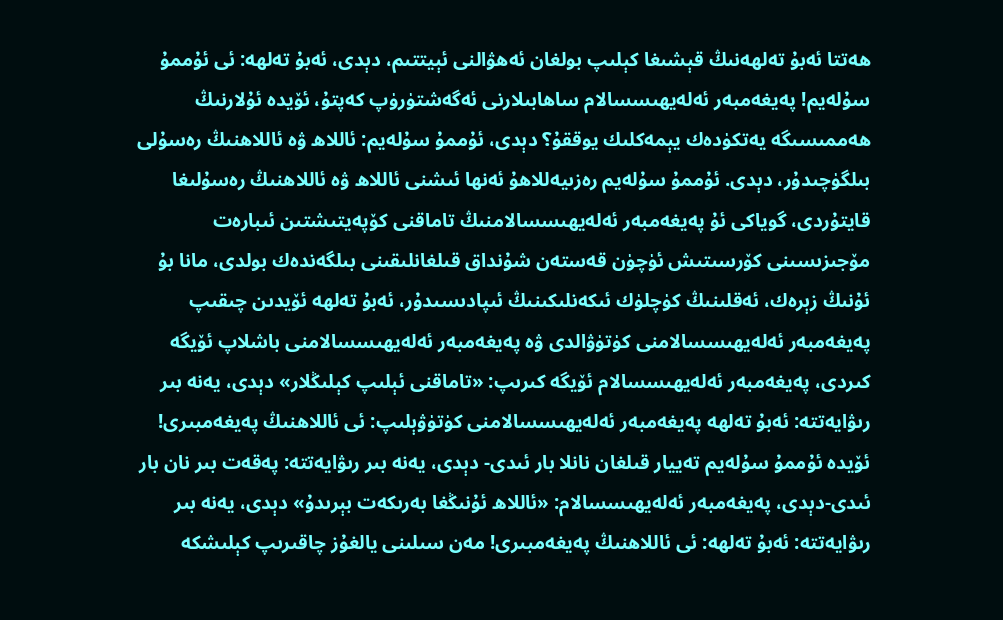ھەتتا ئەبۇ تەلھەنىڭ قېشىغا كېلىپ بولغان ئەھۋالنى ئېيتتىم، دېدى، ئەبۇ تەلھە: ئى ئۇممۇ سۇلەيم! پەيغەمبەر ئەلەيھىسسالام ساھابىلارنى ئەگەشتۈرۈپ كەپتۇ، ئۆيدە ئۇلارنىڭ ھەممىسىگە يەتكۈدەك يېمەكلىك يوققۇ؟ دېدى، ئۇممۇ سۇلەيم: ئاللاھ ۋە ئاللاھنىڭ رەسۇلى بىلگۈچىدۇر، دېدى. ئۇممۇ سۇلەيم رەزىيەللاھۇ ئەنھا ئىشنى ئاللاھ ۋە ئاللاھنىڭ رەسۇلىغا قايتۇردى، گوياكى ئۇ پەيغەمبەر ئەلەيھىسسالامنىڭ تاماقنى كۆپەيتىشتىن ئىبارەت مۆجىزىسىنى كۆرسىتىش ئۈچۈن قەستەن شۇنداق قىلغانلىقىنى بىلگەندەك بولدى، مانا بۇ ئۇنىڭ زېرەك، ئەقلىنىڭ كۈچلۈك ئىكەنلىكىنىڭ ئىپادىسىدۇر، ئەبۇ تەلھە ئۆيدىن چىقىپ پەيغەمبەر ئەلەيھىسسالامنى كۈتۈۋالدى ۋە پەيغەمبەر ئەلەيھىسسالامنى باشلاپ ئۆيگە كىردى، پەيغەمبەر ئەلەيھىسسالام ئۆيگە كىرىپ: «تاماقنى ئېلىپ كېلىڭلار» دېدى، يەنە بىر رىۋايەتتە: ئەبۇ تەلھە پەيغەمبەر ئەلەيھىسسالامنى كۈتۈۋېلىپ: ئى ئاللاھنىڭ پەيغەمبىرى! ئۆيدە ئۇممۇ سۇلەيم تەييار قىلغان نانلا بار ئىدى- دېدى، يەنە بىر رىۋايەتتە: پەقەت بىر نان بار ئىدى-دېدى، پەيغەمبەر ئەلەيھىسسالام: «ئاللاھ ئۇنىڭغا بەرىكەت بېرىدۇ» دېدى، يەنە بىر رىۋايەتتە: ئەبۇ تەلھە: ئى ئاللاھنىڭ پەيغەمبىرى! مەن سىلىنى يالغۇز چاقىرىپ كېلىشكە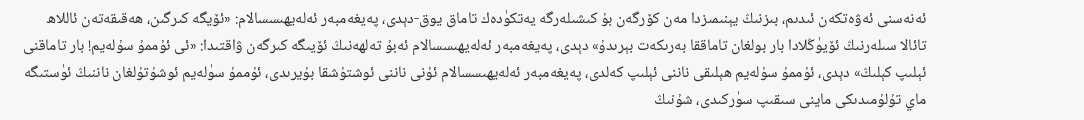ئەنەسنى ئەۋەتكەن ئىدىم، بىزنىڭ يېنىمىزدا مەن كۆرگەن بۇ كىشىلەرگە يەتكۈدەك تاماق يوق-دېدى، پەيغەمبەر ئەلەيھىسسالام: «ئۆيگە كىرگىن، ھەقىقەتەن ئاللاھ تائالا سىلەرنىڭ ئۆيۈڭلادا بار بولغان تاماققا بەرىكەت بېرىدۇ» دېدى، پەيغەمبەر ئەلەيھىسسالام ئەبۇ تەلھەنىڭ ئۆيىگە كىرگەن ۋاقتىدا: «ئى ئۇممۇ سۇلەيم! بار تاماقنى ئېلىپ كېلىڭ» دېدى، ئۇممۇ سۇلەيم ھېلىقى ناننى ئېلىپ كەلدى، پەيغەمبەر ئەلەيھىسسالام ئۇنى ناننى ئوشتۇشقا بۇيرىدى، ئۇممۇ سۈلەيم ئوشۇتۇلغان ناننىڭ ئۈستىگە ماي تۇلۇمىدىكى ماينى سىقىپ سۈركىدى، شۇنىڭ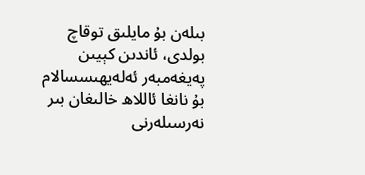بىلەن بۇ مايلىق توقاچ بولدى، ئاندىن كېيىن پەيغەمبەر ئەلەيھىسسالام بۇ نانغا ئاللاھ خالىغان بىر نەرسىلەرنى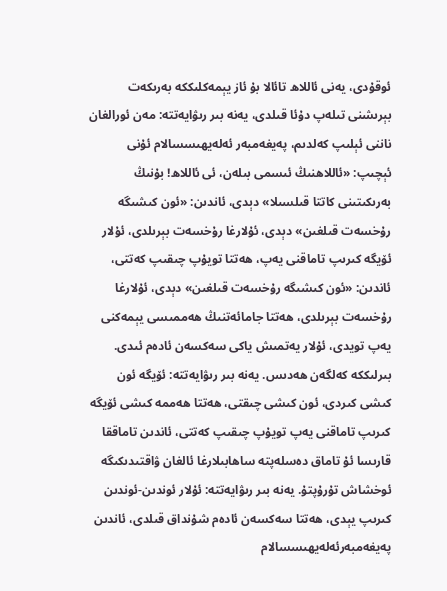ئوقۇدى، يەنى ئاللاھ تائالا بۇ ئاز يېمەكلىككە بەرىكەت بېرىشنى تىلەپ دۇئا قىلدى، يەنە بىر رىۋايەتتە: مەن ئورالغان ناننى ئېلىپ كەلدىم، پەيغەمبەر ئەلەيھىسسالام ئۇنى ئېچىپ: «ئاللاھنىڭ ئىسمى بىلەن، ئى ئاللاھ! بۇنىڭ بەرىكىتىنى كاتتا قىلسىلا» دېدى، ئاندىن: «ئون كىشىگە رۇخسەت قىلغىن» دېدى، ئۇلارغا رۇخسەت بېرىلدى، ئۇلار ئۆيگە كىرىپ تاماقنى يەپ، ھەتتا تويۇپ چىقىپ كەتتى، ئاندىن: «ئون كىشىگە رۇخسەت قىلغىن» دېدى، ئۇلارغا رۇخسەت بېرىلدى، ھەتتا جامائەتنىڭ ھەممىسى يېمەكنى يەپ تويدى، ئۇلار يەتمىش ياكى سەكسەن ئادەم ئىدى. بىرلىككە كەلگەن ھەدىس. يەنە بىر رىۋايەتتە: ئۆيگە ئون كىشى كىردى، ئون كىشى چىقتى، ھەتتا ھەممە كىشى ئۆيگە كىرىپ تاماقنى يەپ تويۇپ چىقىپ كەتتى، ئاندىن تاماققا قارىسا ئۇ تاماق دەسلەپتە ساھابىلارغا ئالغان ۋاقتىدىكىگە ئوخشاش تۇرۇپتۇ. يەنە بىر رىۋايەتتە: ئۇلار ئوندىن-ئوندىن كىرىپ يېدى، ھەتتا سەكسەن ئادەم شۇنداق قىلدى، ئاندىن پەيغەمبەرئەلەيھىسسالام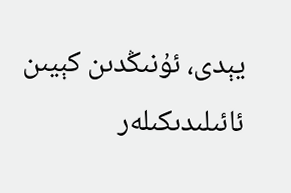يېدى، ئۇنىڭدىن كېيىن ئائىلىدىكىلەر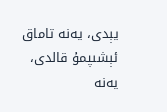يېدى، يەنە تاماق ئېشىپمۇ قالدى، يەنە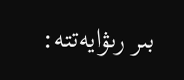بىر رىۋايەتتە: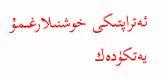ئەتراپتىكى خوشنىلارغىمۇ يەتكۈدەك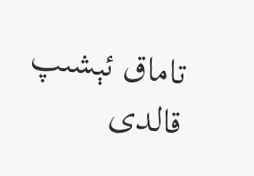تاماق ئېشىپ قالدى